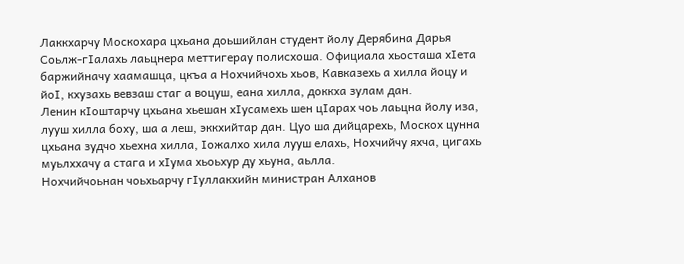Лаккхарчу Москохара цхьана доьшийлан студент йолу Дерябина Дарья Соьлж-гIалахь лаьцнера меттигерау полисхоша. Официала хьосташа хIета баржийначу хаамашца, цкъа а Нохчийчохь хьов, Кавказехь а хилла йоцу и йоI, кхузахь вевзаш стаг а воцуш, еана хилла, доккха зулам дан.
Ленин кIоштарчу цхьана хьешан хIусамехь шен цIарах чоь лаьцна йолу иза, лууш хилла боху, ша а леш, эккхийтар дан. Цуо ша дийцарехь, Москох цунна цхьана зудчо хьехна хилла, Iожалхо хила лууш елахь, Нохчийчу яхча, цигахь муьлххачу а стага и хIума хьоьхур ду хьуна, аьлла.
Нохчийчоьнан чоьхьарчу гIуллакхийн министран Алханов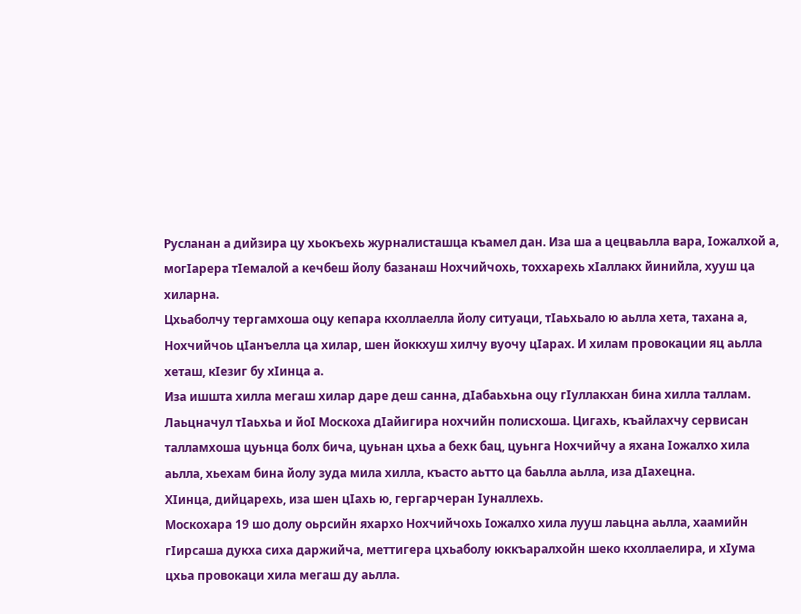Русланан а дийзира цу хьокъехь журналисташца къамел дан. Иза ша а цецваьлла вара, Iожалхой а, могIарера тIемалой а кечбеш йолу базанаш Нохчийчохь, тоххарехь хIаллакх йинийла, хууш ца хиларна.
Цхьаболчу тергамхоша оцу кепара кхоллаелла йолу ситуаци, тIаьхьало ю аьлла хета, тахана а, Нохчийчоь цIанъелла ца хилар, шен йоккхуш хилчу вуочу цIарах. И хилам провокации яц аьлла хеташ, кIезиг бу хIинца а.
Иза ишшта хилла мегаш хилар даре деш санна, дIабаьхьна оцу гIуллакхан бина хилла таллам. Лаьцначул тIаьхьа и йоI Москоха дIайигира нохчийн полисхоша. Цигахь, къайлахчу сервисан талламхоша цуьнца болх бича, цуьнан цхьа а бехк бац, цуьнга Нохчийчу а яхана Iожалхо хила аьлла, хьехам бина йолу зуда мила хилла, къасто аьтто ца баьлла аьлла, иза дIахецна.
ХIинца, дийцарехь, иза шен цIахь ю, гергарчеран Iуналлехь.
Москохара 19 шо долу оьрсийн яхархо Нохчийчохь Iожалхо хила лууш лаьцна аьлла, хаамийн гIирсаша дукха сиха даржийча, меттигера цхьаболу юккъаралхойн шеко кхоллаелира, и хIума цхьа провокаци хила мегаш ду аьлла.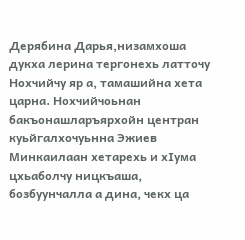Дерябина Дарья,низамхоша дукха лерина тергонехь латточу Нохчийчу яр а, тамашийна хета царна. Нохчийчоьнан бакъонашларъярхойн центран куьйгалхочуьнна Эжиев Минкаилаан хетарехь и хIума цхьаболчу ницкъаша, бозбуунчалла а дина, чекх ца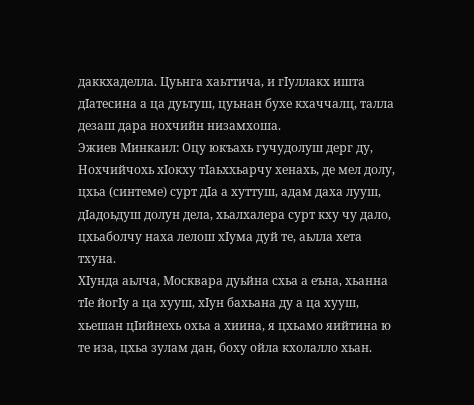даккхаделла. Цуьнга хаьттича, и гIуллакх ишта дIатесина а ца дуьтуш, цуьнан бухе кхаччалц, талла дезаш дара нохчийн низамхоша.
Эжиев Минкаил: Оцу юкъахь гучудолуш дерг ду, Нохчийчохь хIокху тIаьххьарчу хенахь, де мел долу, цхьа (синтеме) сурт дIа а хуттуш, адам даха лууш, дIадоьдуш долун дела, хьалхалера сурт кху чу дало, цхьаболчу наха лелош хIума дуй те, аьлла хета тхуна.
ХIунда аьлча, Москвара дуьйна схьа а еъна, хьанна тIе йогIу а ца хууш, хIун бахьана ду а ца хууш, хьешан цIийнехь охьа а хиина, я цхьамо яийтина ю те иза, цхьа зулам дан, боху ойла кхолалло хьан.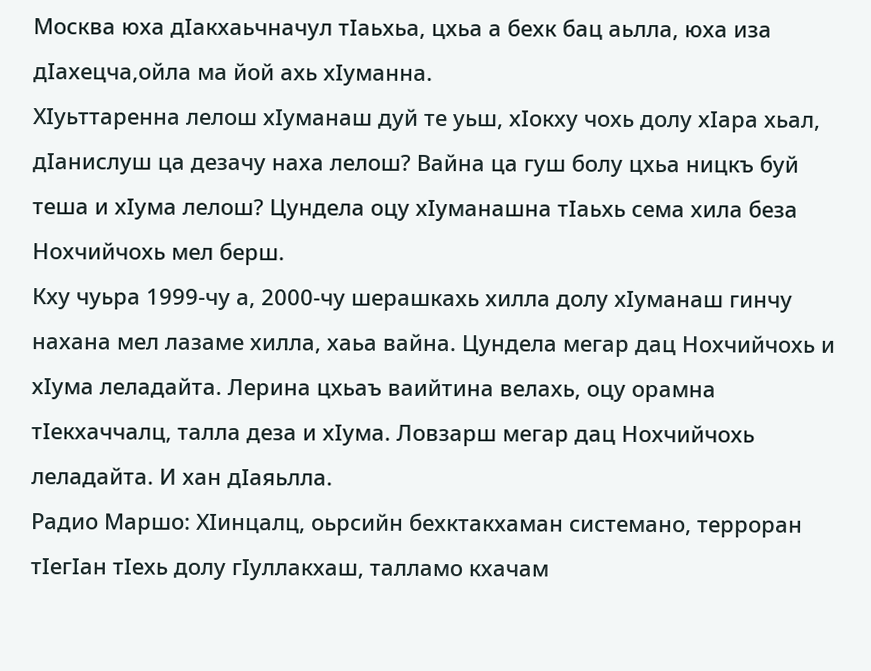Москва юха дIакхаьчначул тIаьхьа, цхьа а бехк бац аьлла, юха иза дIахецча,ойла ма йой ахь хIуманна.
ХIуьттаренна лелош хIуманаш дуй те уьш, хIокху чохь долу хIара хьал, дIанислуш ца дезачу наха лелош? Вайна ца гуш болу цхьа ницкъ буй теша и хIума лелош? Цундела оцу хIуманашна тIаьхь сема хила беза Нохчийчохь мел берш.
Кху чуьра 1999-чу а, 2000-чу шерашкахь хилла долу хIуманаш гинчу нахана мел лазаме хилла, хаьа вайна. Цундела мегар дац Нохчийчохь и хIума леладайта. Лерина цхьаъ ваийтина велахь, оцу орамна тIекхаччалц, талла деза и хIума. Ловзарш мегар дац Нохчийчохь леладайта. И хан дIаяьлла.
Радио Маршо: ХIинцалц, оьрсийн бехктакхаман системано, терроран тIегIан тIехь долу гIуллакхаш, талламо кхачам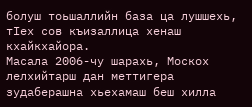болуш тоьшаллийн база ца лушшехь, тIех сов къизаллица хенаш кхайкхайора.
Масала 2006-чу шарахь, Москох лелхийтарш дан меттигера зудаберашна хьехамаш беш хилла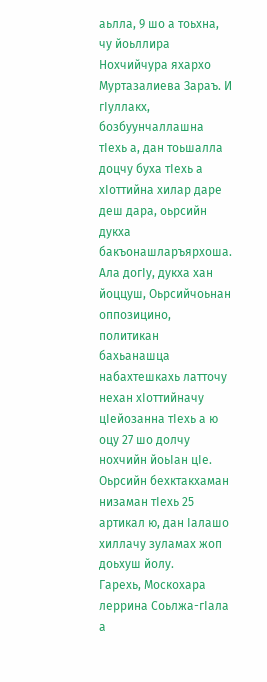аьлла, 9 шо а тоьхна, чу йоьллира Нохчийчура яхархо Муртазалиева Зараъ. И гIуллакх, бозбуунчаллашна тIехь а, дан тоьшалла доцчу буха тIехь а хIоттийна хилар даре деш дара, оьрсийн дукха бакъонашларъярхоша.
Ала догIу, дукха хан йоццуш, Оьрсийчоьнан оппозицино, политикан бахьанашца набахтешкахь латточу нехан хIоттийначу цIейозанна тIехь а ю оцу 27 шо долчу нохчийн йоьIан цIе. Оьрсийн бехктакхаман низаман тIехь 25 артикал ю, дан Iалашо хиллачу зуламах жоп доьхуш йолу.
Гарехь, Москохара леррина Соьлжа-гIала а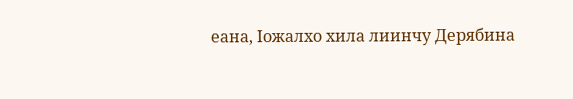еана, Iожалхо хила лиинчу Дерябина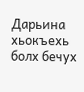Дарьина хьокъехь болх бечух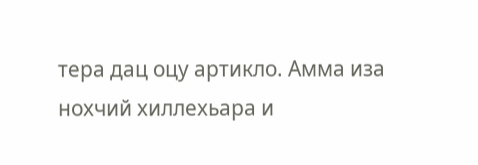тера дац оцу артикло. Амма иза нохчий хиллехьара и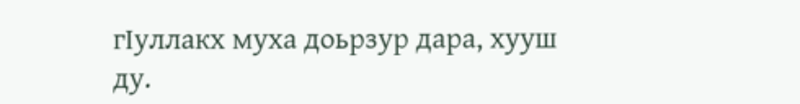гIуллакх муха доьрзур дара, хууш ду.